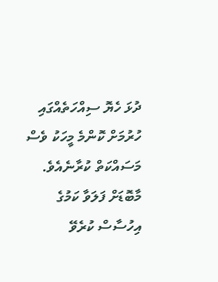ދުޅަ ހެޔޮ ސިއްހަތެއްގައި ހުރުމަށް ކޮންމެ މީހަކު ވެސް މަސައްކަތް ކުރާނެއެވެ. މާބޮޑަށް ފަލަވާ ކަމުގެ އިހުސާސް ކުރެވޭ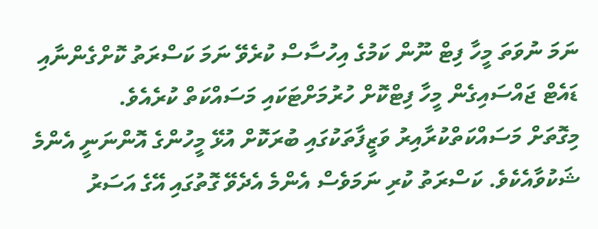ނަމަ ނުވަތަ މީހާ ފިޓް ނޫން ކަމުގެ އިހުސާސް ކުރެވޭ ނަމަ ކަސްރަތު ކޮށްގެންނާއި ޑައެޓް ޖައްސައިގެން މީހާ ފިޓްކޮށް ހުރުމަށްޓަކައި މަސައްކަތް ކުރެއެވެ.
މިގޮތަށް މަސައްކަތްކުރާއިރު ވަޒީފާތަކުގައި ބުރަކޮށް އުޅޭ މީހުންގެ އޮންނަނީ އެންމެ ޝަކުވާއެކެވެ. ކަސްރަތު ކުރި ނަމަވެސް އެންމެ އެދެވޭ ގޮތުގައި އޭގެ އަސަރު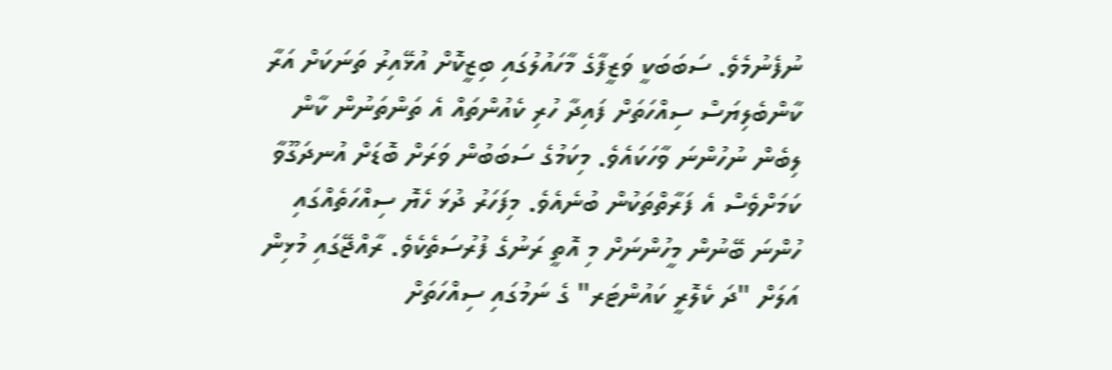ނުފެނުމެވެ. ސަބަބަކީ ވަޒީފާގެ މާހައުލުގައި ބިޒީކޮށް އުޅޭއިރު ތަނަކަށް އަރާ ކާންބެލިޔަސް ސިއްހަތަށް ފައިދާ ހުރި ކެއުންތައް އެ ތަންތަނުން ކާން ލިބެން ނުހުންނަ ވާހަކައެވެ. މިކަމުގެ ސަބަބުން ވަރަށް ބޮޑަށް އުނދަގޫވާ ކަމަށްވެސް އެ ފަރާތްތަކުން ބުނެއެވެ. މިފަހަރު ދުޅަ ހެޔޮ ސިއްހަތެއްގައި ހުންނަ ބޭނުން މީހުންނަށް މި އޮތީ ރަނުގެ ފުރުސަތެކެވެ. ރާއްޖޭގައި މުޅިން އަލަށް "ދަ ކެލޮރީ ކައުންޓަރ" ގެ ނަމުގައި ސިއްހަތަށް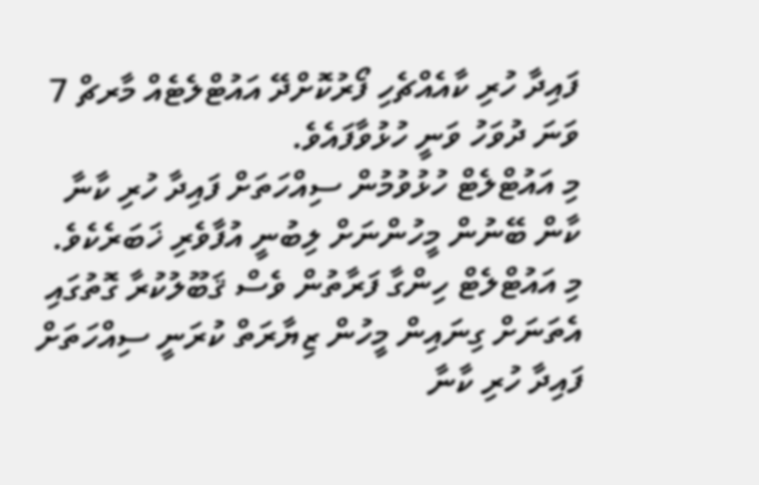ފައިދާ ހުރި ކާއެއްޗެހި ފޯރުކޮށްދޭ އައުޓްލެޓެއް މާރޗް 7 ވަނަ ދުވަހު ވަނީ ހުޅުވާފައެވެ.
މި އައުޓްލެޓް ހުޅުވުމުން ސިއްހަތަށް ފައިދާ ހުރި ކާނާ ކާން ބޭނުން މީހުންނަށް ލިބުނީ އުފާވެރި ޚަބަރެކެވެ. މި އައުޓްލެޓް ހިންގާ ފަރާތުން ވެސް ޤަބޫލުކުރާ ގޮތުގައި އެތަނަށް ގިނައިން މީހުން ޒިޔާރަތް ކުރަނީ ސިއްހަތަށް ފައިދާ ހުރި ކާނާ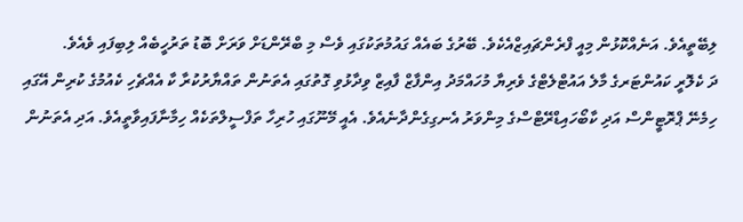ލިބޭތީއެވެ. އަނެއްކޮޅުން މިއީ ފްރެންޗައިޒްއެކެވެ. ބޭރުގެ ބައެއް ގައުމުތަކުގައި ވެސް މި ބްރޭންޑަށް ވަރަށް ބޮޑު ތަރުހީބެއް ލިބިފައި ވެއެވެ.
ދަ ކެލޮރީ ކައުންޓަރގެ މާލެ އައުޓްލެޓްގެ ވެރިޔާ މުހައްމަދު އިންފާޒް ފާއިޒް ވިދާޅުވި ގޮތުގައި އެތަނުން ތައްޔާރުކުރާ ކާ އެއްޗެހި ކެއުމުގެ ކުރިން އޭގައި ހިމެނޭ ޕްރޮޓީންސް އަދި ކާބޯހައިޑްރޭޓްސްގެ މިންވަރު އެނގިގެންދާނެއެވެ. އެއީ މޭނޫގައި ހުރިހާ ތަފްސީލްތަކެއް ހިމާނާފައިވާތީއެވެ. އަދި އެތަނުން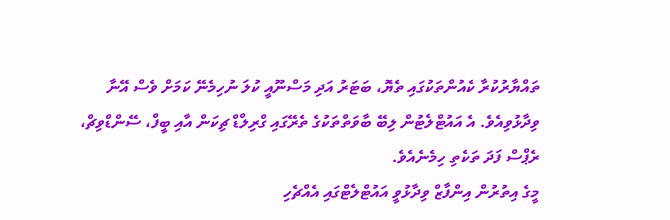ތައްޔާރުކުރާ ކެއުންތަކުގައި ތެޔޮ، ބަޓަރު އަދި މަސްނޫއީ ކުލަ ނުހިމެނޭ ކަމަށް ވެސް އޭނާ ވިދާޅުވިއެވެ. އެ އައުޓްލެޓުން ލިބޭ ބާވަތްތަކުގެ ތެރޭގައި ގްރިލްޑް ޗިކަން އާއި ބީފް، ސޭންޑްވިޗް، ރެޕްސް ފަދަ ތަކެތި ހިމެނެއެވެ.
މީގެ އިތުރުން އިންފާޒް ވިދާޅުވީ އައުޓްލެޓްގައި އެއްޗެހި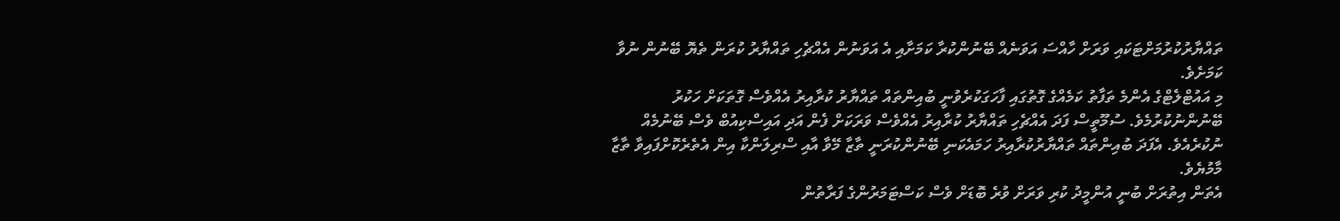ތައްޔާރުކުރުމަށްޓަކައި ވަރަށް ހާއްސަ އަވަނެއް ބޭނުންކުރާ ކަމަށާއި އެ އަވަނުން އެއްޗެހި ތައްޔާރު ކުރަން ތެޔޮ ބޭނުން ނުވާ ކަމަށެވެ.
މި އައުޓްލެޓްގެ އެންމެ ތަފާތު ކަމެއްގެ ގޮތުގައި ފާހަގަކުރެވުނީ ބުއިންތައް ތައްޔާރު ކުރާއިރު އެއްވެސް ގޮތަކަށް ހަކުރު ބޭނުންނުކުރުމެވެ. ސުމޫތީސް ފަދަ އެއްޗެހި ތައްޔާރު ކުރާއިރު އެއްވެސް ވަރަކަށް ފެން އަދި އައިސްކިއުބް ވެސް ބޭނުމެއް ނުކުރެއެވެ. އެފަދަ ބުއިންތައް ތައްޔާރުކުރާއިރު ހަމައެކަނި ބޭނުންކުރަނީ ތާޒާ މޭވާ އާއި ސްރިލަންކާ އިން އެތެރެކޮށްފައިވާ ތާޒާ މާމުޔެވެ.
އެތަން އިތުރަށް ބުނީ އުންމީދު ކުރި ވަރަށް ވުރެ ބޮޑަށް ވެސް ކަސްޓަމަރުންގެ ފަރާތުން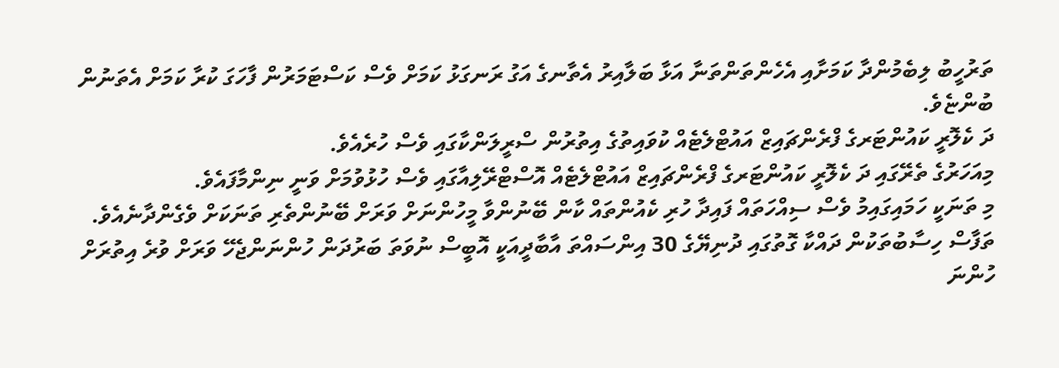ތަރުހީބު ލިބެމުންދާ ކަމަށާއި އެހެންތަންތަނާ އަޅާ ބަލާއިރު އެތާނގެ އަގު ރަނގަޅު ކަމަށް ވެސް ކަސްޓަމަރުން ފާހަގަ ކުރާ ކަމަށް އެތަނުން ބުންޏެވެ.
ދަ ކެލޮރީ ކައުންޓަރގެ ފްރެންޗައިޒް އައުޓްލެޓެއް ކުވައިތުގެ އިތުރުން ސްރީލަންކާގައި ވެސް ހުރެއެވެ.
މިއަހަރުގެ ތެރޭގައި ދަ ކެލޮރީ ކައުންޓަރގެ ފްރެންޗައިޒް އައުޓްލެޓެއް އޮސްޓްރޭލިއާގައި ވެސް ހުޅުވުމަށް ވަނީ ނިންމާފައެވެ.
މި ތަނަކީ ހަމައިގައިމު ވެސް ސިއްހަތައް ފައިދާ ހުރި ކެއުންތައް ކާން ބޭނުންވާ މީހުންނަށް ވަރަށް ބޭނުންތެރި ތަނަކަށް ވެގެންދާނެއެވެ.
ތަފާސް ހިސާބުތަކުން ދައްކާ ގޮތުގައި ދުނިޔޭގެ 30 އިންސައްތަ އާބާދީއަކީ އޮބީސް ނުވަތަ ބަރުދަން ހުންނަންޖެހޭ ވަރަށް ވުރެ އިތުރަށް ހުންނަ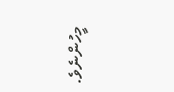މީހުންނެވެ.